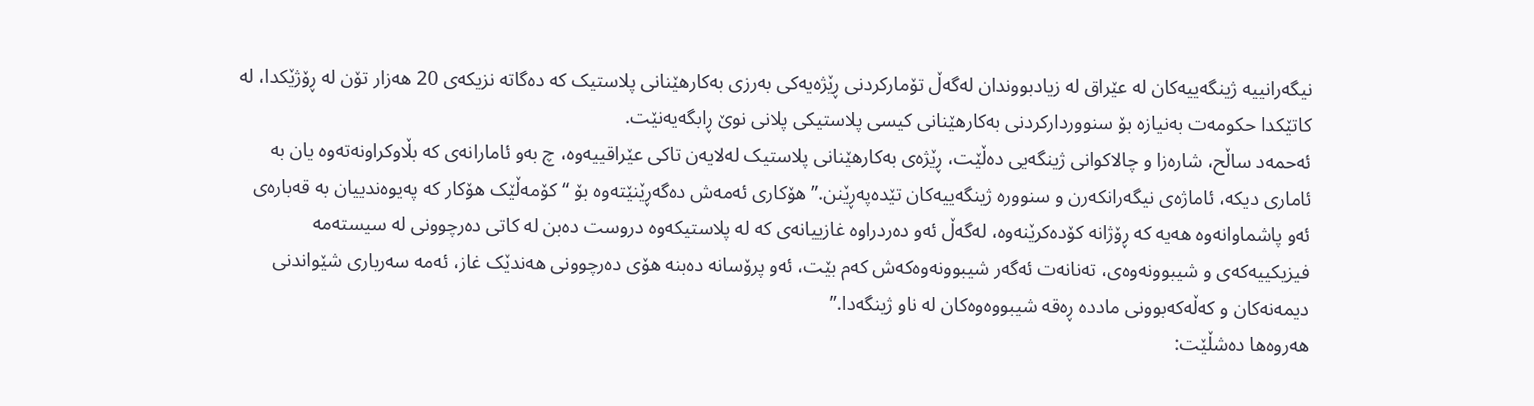نیگەرانییە ژینگەییەکان لە عێراق لە زیادبووندان لەگەڵ تۆمارکردنی ڕێژەیەکی بەرزی بەکارهێنانی پلاستیک کە دەگاتە نزیکەی 20 هەزار تۆن لە ڕۆژێکدا، لە کاتێکدا حکومەت بەنیازە بۆ سنووردارکردنی بەکارهێنانی کیسی پلاستیکی پلانی نوێ ڕابگەیەنێت.
ئەحمەد ساڵح، شارەزا و چالاکوانی ژینگەیی دەڵێت، ڕێژەی بەکارهێنانی پلاستیک لەلایەن تاکی عێراقییەوە، چ بەو ئامارانەی کە بڵاوکراونەتەوە یان بە ئاماری دیکە، ئاماژەی نیگەرانکەرن و سنوورە ژینگەییەکان تێدەپەڕێنن.” هۆکاری ئەمەش دەگەڕێنێتەوە بۆ “کۆمەڵێک هۆکار کە پەیوەندییان بە قەبارەی ئەو پاشماوانەوە هەیە کە ڕۆژانە کۆدەکرێنەوە، لەگەڵ ئەو دەردراوە غازییانەی کە لە پلاستیکەوە دروست دەبن لە کاتی دەرچوونی لە سیستەمە فیزیکییەکەی و شیبوونەوەی، تەنانەت ئەگەر شیبوونەوەکەش کەم بێت، ئەو پرۆسانە دەبنە هۆی دەرچوونی هەندێک غاز، ئەمە سەرباری شێواندنی دیمەنەکان و کەڵەکەبوونی ماددە ڕەقە شیبووەوەکان لە ناو ژینگەدا.”
هەروەها دەشڵێت: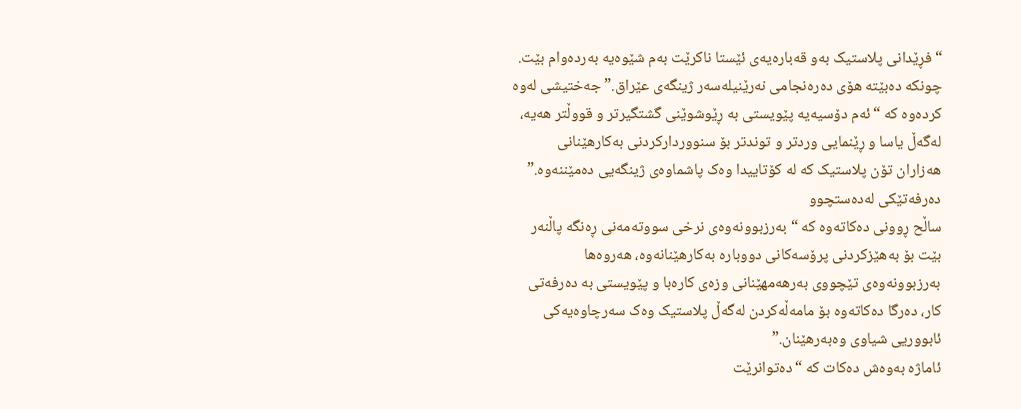“فڕێدانی پلاستیک بەو قەبارەیەی ئێستا ناکرێت بەم شێوەیە بەردەوام بێت. چونکە دەبێتە هۆی دەرەنجامی نەرێنیلەسەر ژینگەی عێراق.” جەختیشی لەوە کردەوە کە “ئەم دۆسیەیە پێویستی بە ڕێوشوێنی گشتگیرتر و قووڵتر هەیە، لەگەڵ یاسا و ڕێنمایی وردتر و توندتر بۆ سنووردارکردنی بەکارهێنانی هەزاران تۆن پلاستیک کە لە کۆتاییدا وەک پاشماوەی ژینگەیی دەمێننەوە.”
دەرفەتێکی لەدەستچوو
ساڵح ڕوونی دەکاتەوە کە “بەرزبوونەوەی نرخی سووتەمەنی ڕەنگە پاڵنەر بێت بۆ بەهێزکردنی پرۆسەکانی دووبارە بەکارهێنانەوە، هەروەها بەرزبوونەوەی تێچووی بەرهەمهێنانی وزەی کارەبا و پێویستی بە دەرفەتی کار، دەرگا دەکاتەوە بۆ مامەڵەکردن لەگەڵ پلاستیک وەک سەرچاوەیەکی ئابووریی شیاوی وەبەرهێنان.”
ئاماژە بەوەش دەکات کە “دەتوانرێت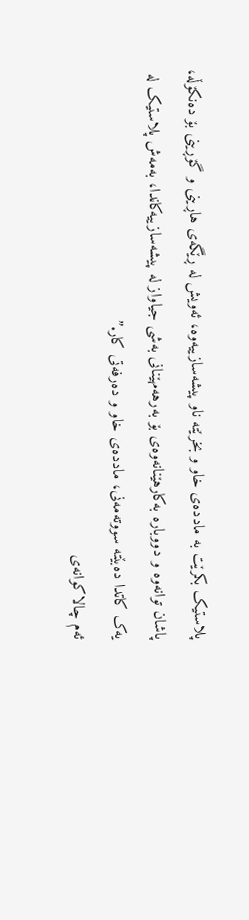پلاستیک بکرێت بە ماددەی خاو و بخرێتە ناو پیشەسازییەوە، ئەویش لە ڕێگەی هاڕینی و گۆڕینی بۆ دەنکۆڵە، پاشان توانەوە و دووبارە بەکارهێنانەوەی بۆ بەرهەمهێنانی بەشی جیاواز لە پیشەسازییەکاندا، بەمەش پلاستیک لە یەک کاتدا دەبێتە سووتەمەنی، ماددەی خاو و دەرفەتی کار.”
ئەم چالاکوانەی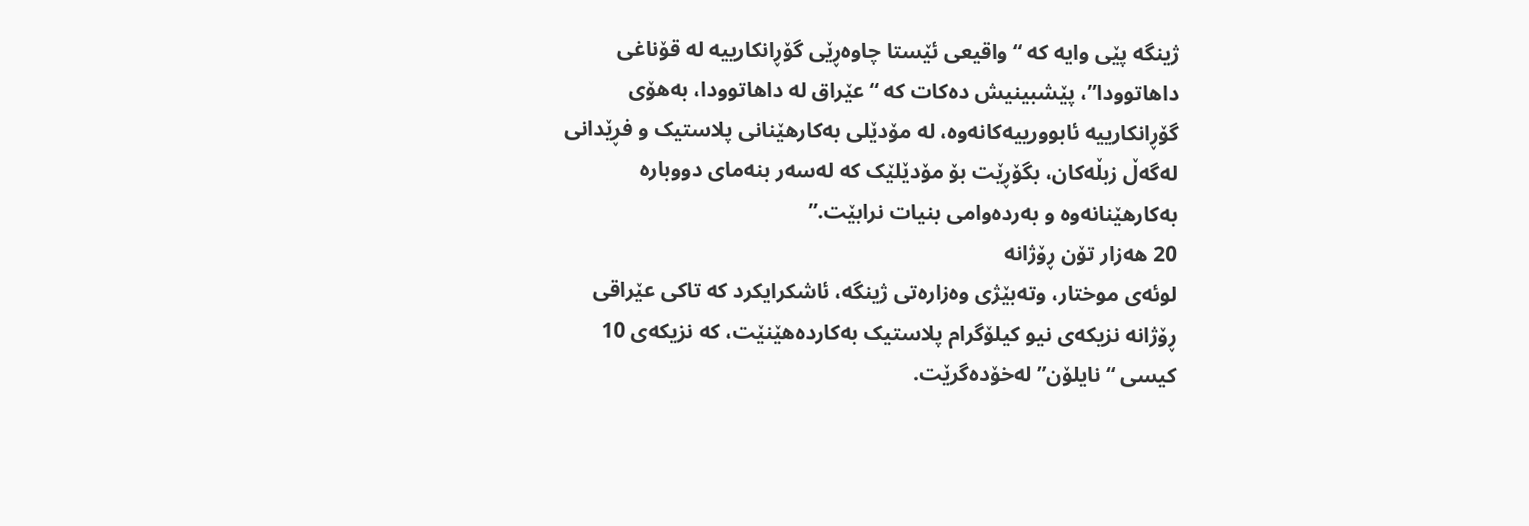ژینگە پێی وایە کە “واقیعی ئێستا چاوەڕێی گۆڕانکارییە لە قۆناغی داهاتوودا”، پێشبینیش دەکات کە “عێراق لە داهاتوودا، بەهۆی گۆڕانکارییە ئابوورییەکانەوە، لە مۆدێلی بەکارهێنانی پلاستیک و فڕێدانی لەگەڵ زبڵەکان، بگۆڕێت بۆ مۆدێلێک کە لەسەر بنەمای دووبارە بەکارهێنانەوە و بەردەوامی بنیات نرابێت.”
20 هەزار تۆن ڕۆژانە
لوئەی موختار، وتەبێژی وەزارەتی ژینگە، ئاشکرایکرد کە تاکی عێراقی ڕۆژانە نزیکەی نیو کیلۆگرام پلاستیک بەکاردەهێنێت، کە نزیکەی 10 کیسی “نایلۆن” لەخۆدەگرێت.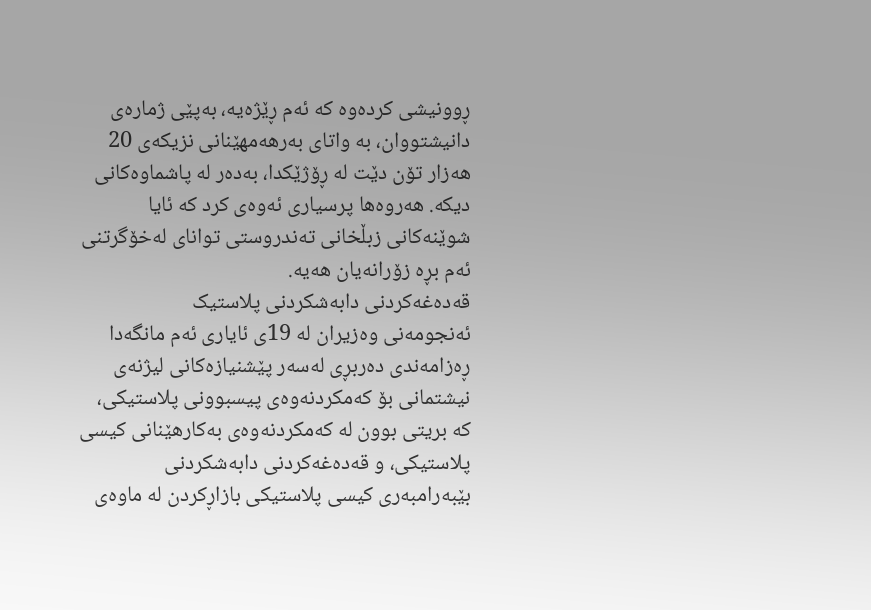ڕوونیشی کردەوە کە ئەم ڕێژەیە، بەپێی ژمارەی دانیشتووان، بە واتای بەرهەمهێنانی نزیکەی 20 هەزار تۆن دێت لە ڕۆژێکدا، بەدەر لە پاشماوەکانی دیکە. هەروەها پرسیاری ئەوەی کرد کە ئایا شوێنەکانی زبڵخانی تەندروستی توانای لەخۆگرتنی ئەم بڕە زۆرانەیان هەیە.
قەدەغەکردنی دابەشکردنی پلاستیک
ئەنجومەنی وەزیران لە 19ی ئایاری ئەم مانگەدا ڕەزامەندی دەربڕی لەسەر پێشنیازەکانی لیژنەی نیشتمانی بۆ کەمکردنەوەی پیسبوونی پلاستیکی، کە بریتی بوون لە کەمکردنەوەی بەکارهێنانی کیسی پلاستیکی، و قەدەغەکردنی دابەشکردنی بێبەرامبەری کیسی پلاستیکی بازاڕکردن لە ماوەی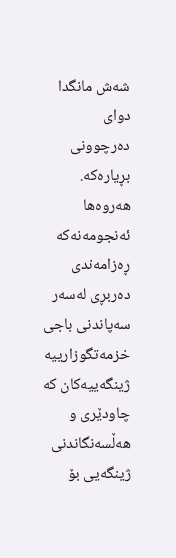شەش مانگدا دوای دەرچوونی بڕیارەکە.
هەروەها ئەنجومەنەکە ڕەزامەندی دەربڕی لەسەر سەپاندنی باجی خزمەتگوزارییە ژینگەییەکان کە چاودێری و هەڵسەنگاندنی ژینگەیی بۆ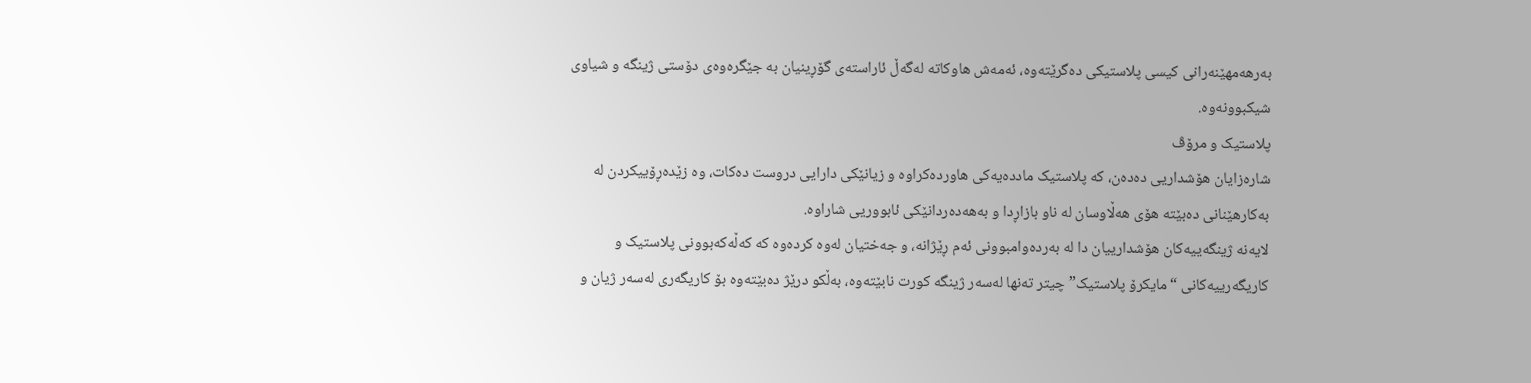بەرهەمهێنەرانی کیسی پلاستیکی دەگرێتەوە، ئەمەش هاوکاتە لەگەڵ ئاراستەی گۆڕینیان بە جێگرەوەی دۆستی ژینگە و شیاوی شیکبوونەوە.
پلاستیک و مرۆڤ
شارەزایان هۆشداریی دەدەن، کە پلاستیک ماددەیەکی هاوردەکراوە و زیانێکی دارایی دروست دەکات، وە زێدەڕۆییکردن لە بەکارهێنانی دەبێتە هۆی هەڵاوسان لە ناو بازاڕدا و بەهەدەردانێکی ئابووریی شاراوە.
لایەنە ژینگەییەکان هۆشدارییان دا لە بەردەوامبوونی ئەم ڕێژانە، و جەختیان لەوە کردەوە کە کەڵەکەبوونی پلاستیک و کاریگەرییەکانی “مایکرۆ پلاستیک” چیتر تەنها لەسەر ژینگە کورت نابێتەوە، بەڵکو درێژ دەبێتەوە بۆ کاریگەری لەسەر ژیان و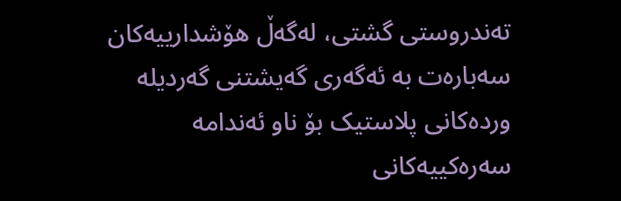تەندروستی گشتی، لەگەڵ هۆشدارییەکان سەبارەت بە ئەگەری گەیشتنی گەردیلە وردەکانی پلاستیک بۆ ناو ئەندامە سەرەکییەکانی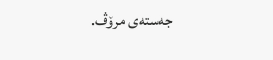جەستەی مرۆڤ.